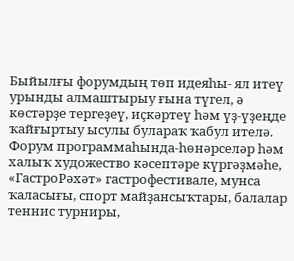Быйылғы форумдың төп идеяһы- ял итеү урынды алмаштырыу ғына түгел, ә көстәрҙе тергеҙеү, иҫкәртеү һәм үҙ-үҙеңде ҡайғыртыу ысулы булараҡ ҡабул ителә. Форум программаһында-һөнәрселәр һәм халыҡ художество кәсептәре күргәҙмәһе, «ГастроРәхәт» гастрофестивале, мунса ҡаласығы, спорт майҙансыҡтары, балалар теннис турниры,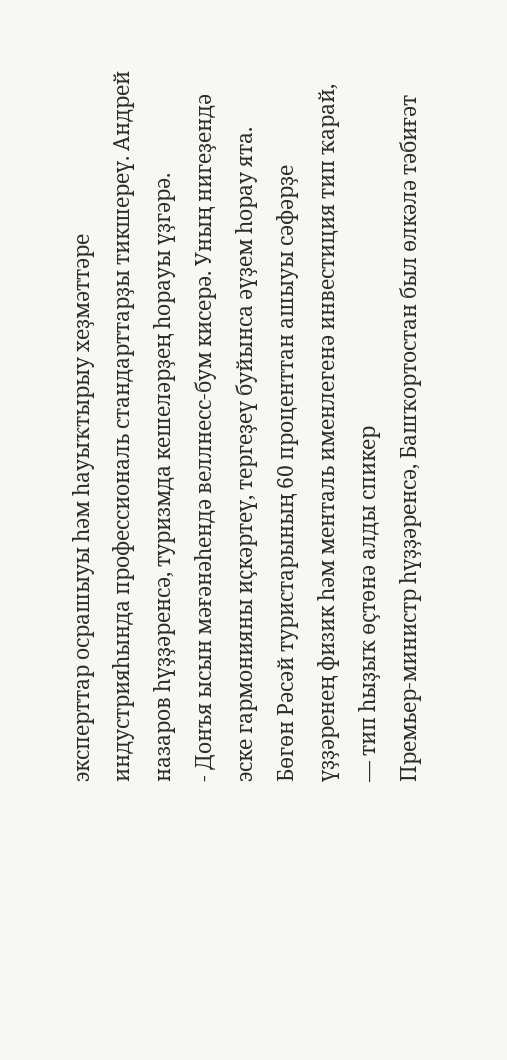эксперттар осрашыуы һәм һауыҡтырыу хеҙмәттәре индустрияһында профессиональ стандарттарҙы тикшереү. Андрей назаров һүҙҙәренсә, туризмда кешеләрҙең һорауы үҙгәрә.
- Донъя ысын мәғәнәһендә веллнесс-бум кисерә. Уның нигеҙендә эске гармонияны иҫкәртеү, тергеҙеү буйынса әүҙем һорау ята. Бөгөн Рәсәй туристарының 60 проценттан ашыуы сәфәрҙе үҙҙәренең физик һәм менталь именлегенә инвестиция тип ҡарай, — тип һыҙыҡ өҫтөнә алды спикер
Премьер-министр һүҙҙәренсә, Башҡортостан был өлкәлә тәбиғәт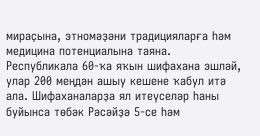мираҫына, этномәҙәни традицияларға һәм медицина потенциалына таяна. Республикала 60-ҡа яҡын шифахана эшләй, улар 200 меңдән ашыу кешене ҡабул итә ала. Шифаханаларҙа ял итеүселәр һаны буйынса төбәк Рәсәйҙә 5-се һәм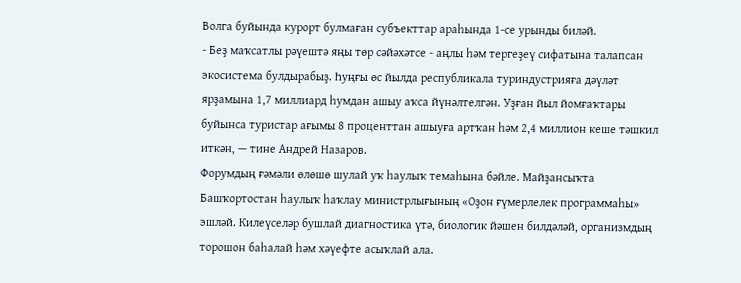Волга буйында курорт булмаған субъекттар араһында 1-се урынды биләй.
- Беҙ маҡсатлы рәүештә яңы төр сәйәхәтсе - аңлы һәм тергеҙеү сифатына талапсан экосистема булдырабыҙ. Һуңғы өс йылда республикала туриндустрияға дәүләт ярҙамына 1,7 миллиард һумдан ашыу аҡса йүнәлтелгән. Уҙған йыл йомғаҡтары буйынса туристар ағымы 8 проценттан ашыуға артҡан һәм 2,4 миллион кеше тәшкил иткән, — тине Андрей Назаров.
Форумдың ғәмәли өлөшө шулай уҡ һаулыҡ темаһына бәйле. Майҙансыҡта Башҡортостан һаулыҡ һаҡлау министрлығының «Оҙон ғүмерлелек программаһы» эшләй. Килеүселәр бушлай диагностика үтә, биологик йәшен билдәләй, организмдың торошон баһалай һәм хәүефте асыҡлай ала.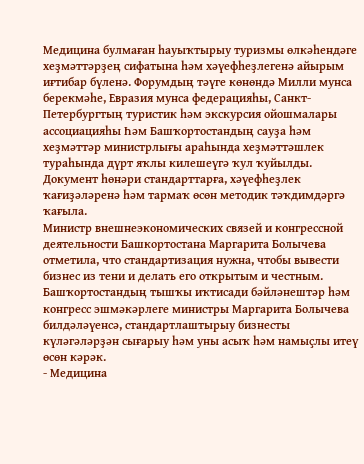Медицина булмаған һауыҡтырыу туризмы өлкәһендәге хеҙмәттәрҙең сифатына һәм хәүефһеҙлегенә айырым иғтибар бүленә. Форумдың тәүге көнөндә Милли мунса берекмәһе, Евразия мунса федерацияһы, Санкт-Петербургтың туристик һәм экскурсия ойошмалары ассоциацияһы Һәм Башҡортостандың сауҙа һәм хеҙмәттәр министрлығы араһында хеҙмәттәшлек тураһында дүрт яҡлы килешеүгә ҡул ҡуйылды. Документ һөнәри стандарттарға, хәүефһеҙлек ҡағиҙәләренә һәм тармаҡ өсөн методик тәҡдимдәргә ҡағыла.
Министр внешнеэкономических связей и конгрессной деятельности Башкортостана Маргарита Болычева отметила, что стандартизация нужна, чтобы вывести бизнес из тени и делать его открытым и честным.
Башҡортостандың тышҡы иҡтисади бәйләнештәр һәм конгресс эшмәкәрлеге министры Маргарита Болычева билдәләүенсә, стандартлаштырыу бизнесты күләгәләрҙән сығарыу һәм уны асыҡ һәм намыҫлы итеү өсөн кәрәк.
- Медицина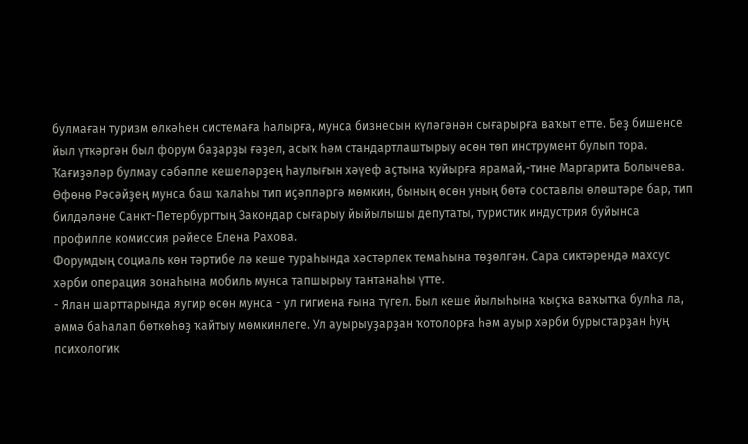булмаған туризм өлкәһен системаға һалырға, мунса бизнесын күләгәнән сығарырға ваҡыт етте. Беҙ бишенсе йыл үткәргән был форум баҙарҙы ғәҙел, асыҡ һәм стандартлаштырыу өсөн төп инструмент булып тора. Ҡағиҙәләр булмау сәбәпле кешеләрҙең һаулығын хәүеф аҫтына ҡуйырға ярамай,-тине Маргарита Болычева.
Өфөнө Рәсәйҙең мунса баш ҡалаһы тип иҫәпләргә мөмкин, бының өсөн уның бөтә составлы өлөштәре бар, тип билдәләне Санкт-Петербургтың Закондар сығарыу йыйылышы депутаты, туристик индустрия буйынса профилле комиссия рәйесе Елена Рахова.
Форумдың социаль көн тәртибе лә кеше тураһында хәстәрлек темаһына төҙөлгән. Сара сиктәрендә махсус хәрби операция зонаһына мобиль мунса тапшырыу тантанаһы үтте.
- Ялан шарттарында яугир өсөн мунса - ул гигиена ғына түгел. Был кеше йылыһына ҡыҫҡа ваҡытҡа булһа ла, әммә баһалап бөткөһөҙ ҡайтыу мөмкинлеге. Ул ауырыуҙарҙан ҡотолорға һәм ауыр хәрби бурыстарҙан һуң психологик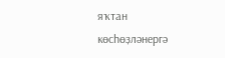яҡтан көсһөҙләнергә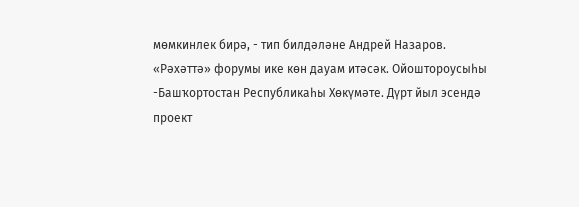мөмкинлек бирә, - тип билдәләне Андрей Назаров.
«Рәхәттә» форумы ике көн дауам итәсәк. Ойоштороусыһы -Башҡортостан Республикаһы Хөкүмәте. Дүрт йыл эсендә проект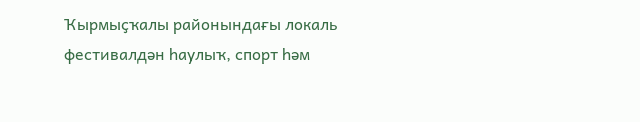Ҡырмыҫҡалы районындағы локаль фестивалдән һаулыҡ, спорт һәм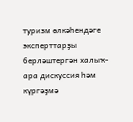туризм өлкәһендәге эксперттарҙы берләштергән халыҡ-ара дискуссия һәм күргәҙмә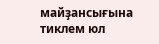майҙансығына тиклем юл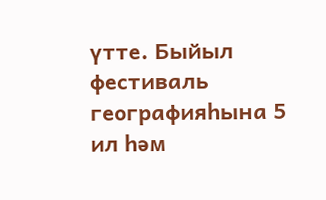үтте. Быйыл фестиваль географияһына 5 ил һәм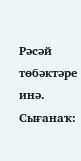Рәсәй төбәктәре инә.
Сығанаҡ: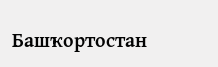Башҡортостан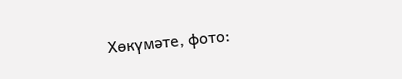Хөкүмәте, фото: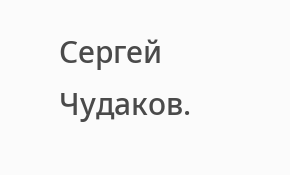Сергей Чудаков.